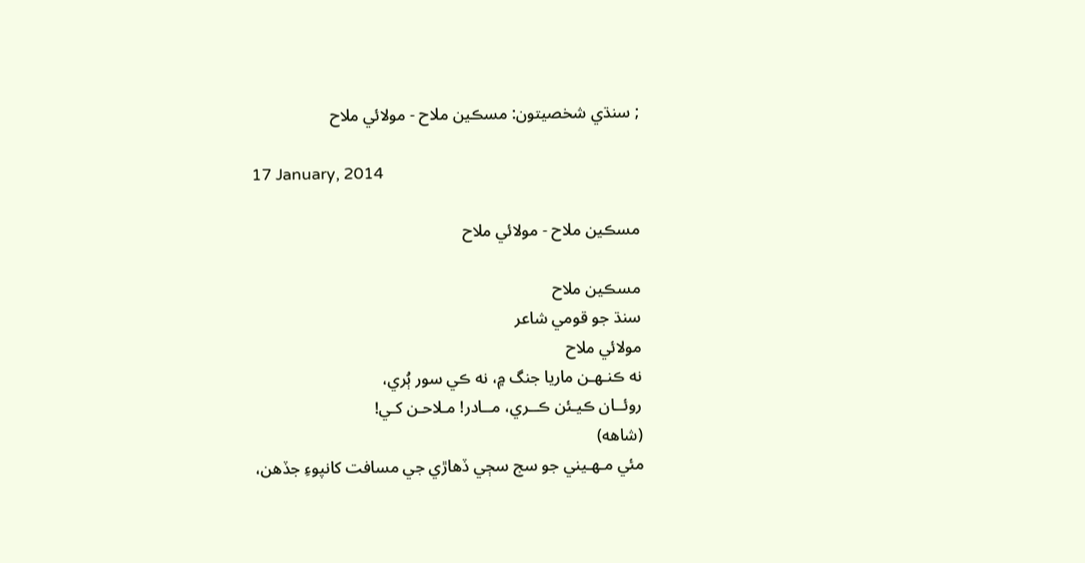; سنڌي شخصيتون: مسڪين ملاح - مولائي ملاح

17 January, 2014

مسڪين ملاح - مولائي ملاح

مسڪين ملاح
سنڌ جو قومي شاعر
مولائي ملاح
نه ڪنـهـن ماريا جنگ ۾، نه ڪي سور ٻُري،
روئــان ڪيـئن ڪــري، مــادر! مـلاحـن کـي!
(شاهه)
مئي مـهـيني جو سج سڄي ڏهاڙي جي مسافت کانپوءِ جڏهن،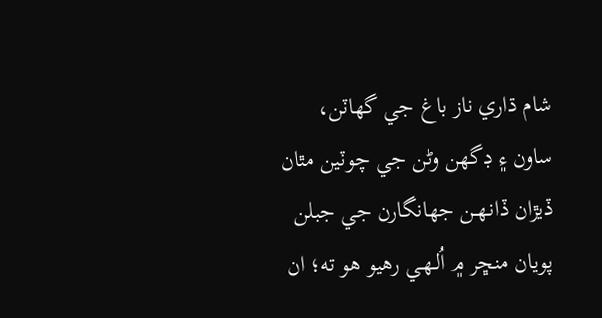شام ڌاري ناز باغ جي گھاٽن، ساون ۽ ڊگھن وڻن جي چوٽين مٿان ڏيڙان ڏانـهـن جھانگارن جي جبلن پويان منڇر ۾ اُلـهـي رهيو هو ته؛ ان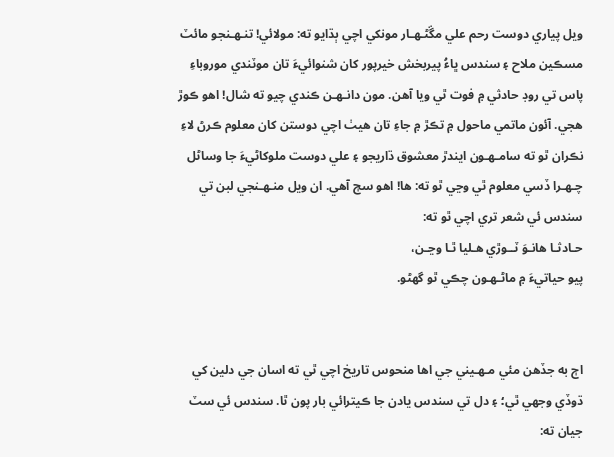ويل پياري دوست رحم علي مڱڻـهـار مونکي اچي ٻڌايو ته: مولائي! تنـهـنجو مائٽ مسڪين ملاح ۽ سندس ڀاءُ پيربخش خيرپور کان شنوائيءَ تان موٽندي موروباءِ پاس تي روڊ حادثي ۾ فوت ٿي ويا آهن. مون دانـهـن ڪندي چيو ته شال! اهو ڪوڙ هجي. آئون ماتمي ماحول ۾ تڪڙ ۾ جاءِ تان هيٺ اچي دوستن کان معلوم ڪرڻ لاءِ نڪران ٿو ته سامـهـون ايندڙ معشوق ڌاريجو ۽ علي دوست ملوکاڻيءَ جا وساڻل چـهـرا ڏسي معلوم ٿي وڃي ٿو ته: ها! اهو سڄ آهي. ان ويل منـهـنجي لبن تي سندس ئي شعر تري اچي ٿو ته:
حـادثـا هانـوَ ٽــوڙي هـليا ٿـا وڃـن،
پيو حياتيءَ ۾ ماڻـهـون چڪي ٿو گھڻو.


اڄ به جڏهن مئي مـهـيني جي اها منحوس تاريخ اچي ٿي ته اسان جي دلين کي ڌوڏي وجھي ٿي؛ ۽ دل تي سندس يادن جا ڪيترائي بار پون ٿا. سندس ئي سٽ جيان ته: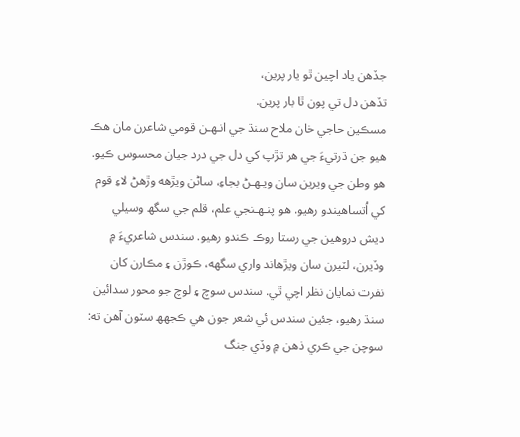جڏهن ياد اچين ٿو يار پرين،
تڏهن دل تي پون ٿا بار پرين.
مسڪين حاجي خان ملاح سنڌ جي انـهـن قومي شاعرن مان هڪ هيو جن ڌرتيءَ جي هر تڙپ کي دل جي درد جيان محسوس ڪيو. هو وطن جي ويرين سان ويـهـڻ بجاءِ، ساڻن ويڙهه وڙهڻ لاءِ قوم کي اُتساهيندو رهيو. هو پنـهـنجي علم، قلم جي سگھ وسيلي ديش دروهين جي رستا روڪ ڪندو رهيو. سندس شاعريءَ ۾ وڏيرن، لٽيرن سان ويڙهاند واري سگھه، ڪوڙن ۽ مڪارن کان نفرت نمايان نظر اچي ٿي. سندس سوچ ۽ لوچ جو محور سدائين سنڌ رهيو، جئين سندس ئي شعر جون هي ڪجهھ سٽون آهن ته:
سوچن جي ڪري ذهن ۾ وڏي جنگ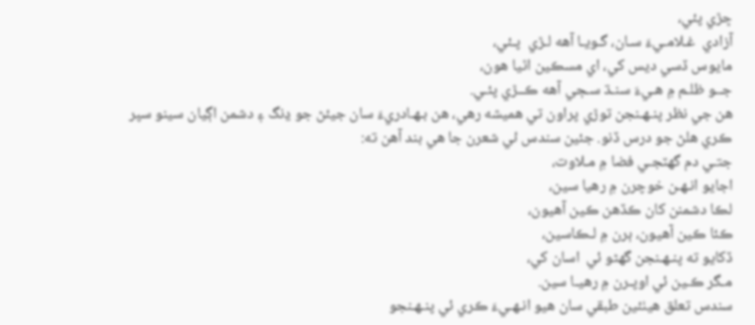ڇڙي پئي،
آزادي  غـلامـيءَ سـان، گـويـا آهه لـڙي  پـئي،
مايوس ڏسي ديس کي، اي مسڪين اٿيا هون،
جــو ظلـم ۾ هـيءَ سنـڌ سـڄي آهه ڪــڙي پئـي.
هن جي نظر پنـهـنجن توڙي پراون تي هميشه رهي، هن بـهـادريءَ سان جيئڻ جو ڍنگ ۽ دشمن اڳيان سينو سپر ڪري هلڻ جو درس ڏنو. جئين سندس ئي شعرن جا هي بند آهن ته:
جتـي دم گھٽجـي فضا ۾ مـلاوت،
اجايو انـهـن خوچرن ۾ رهيا سين،
لڪا دشمنن کان ڪڏهن ڪين آهيون،
ڪئا ڪين آهيون، ٻرن ۾ لـڪاسين،
ڏکايو ته پنـهـنجن گھڻو ئي  اسان کي،
مـگر ڪـين ئي اوپـرن ۾ رهيـا سين.
سندس تعلق هيٺئين طبقي سان هيو انـهـيءَ ڪري ئي پنـهـنجو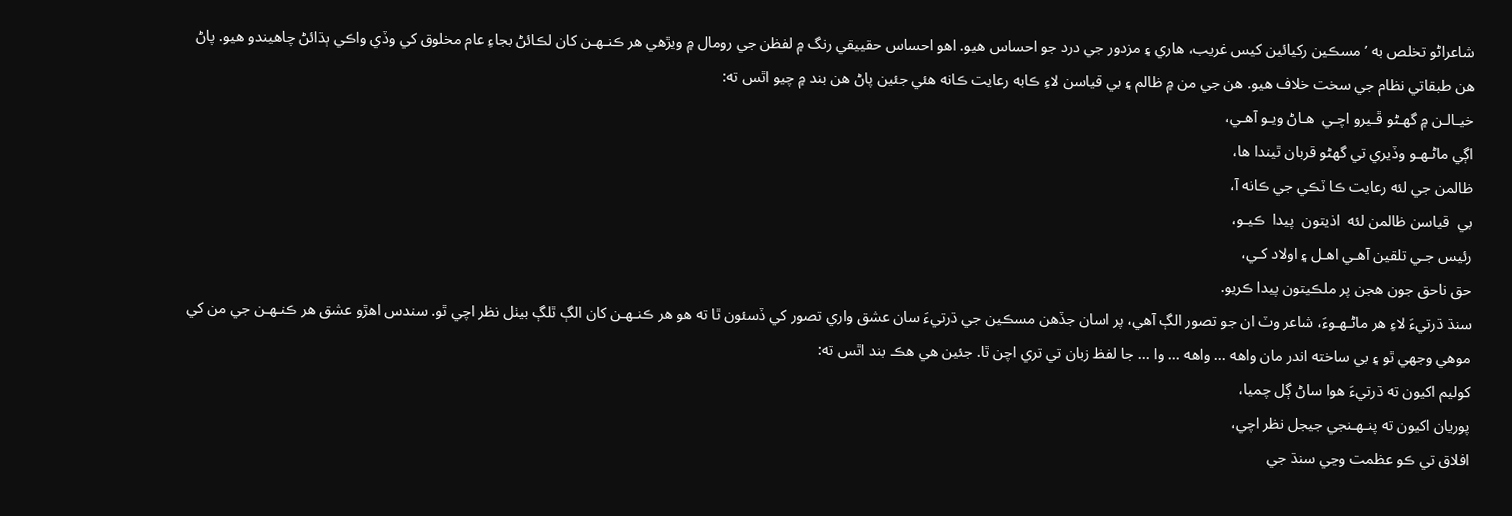شاعراڻو تخلص به ’مسڪين رکيائين کيس غريب، هاري ۽ مزدور جي درد جو احساس هيو. اهو احساس حقييقي رنگ ۾ لفظن جي رومال ۾ ويڙهي هر ڪنـهـن کان لڪائڻ بجاءِ عام مخلوق کي وڏي واڪي ٻڌائڻ چاهيندو هيو. پاڻ هن طبقاتي نظام جي سخت خلاف هيو. هن جي من ۾ ظالم ۽ بي قياسن لاءِ ڪابه رعايت ڪانه هئي جئين پاڻ هن بند ۾ چيو اٿس ته:
خيـالـن ۾ گھـڻو ڦـيرو اچـي  هـاڻ ويـو آهـي،
اڳي ماڻـهـو وڏيري تي گھڻو قربان ٿيندا ها،
ظالمن جي لئه رعايت ڪا ٽڪي جي ڪانه آ،
بي  قياسن ظالمن لئه  اذيتون  پيدا  ڪيـو،
رئيس جـي تلقين آهـي اهـل ۽ اولاد کـي،
حق ناحق جون هجن پر ملڪيتون پيدا ڪريو.
سنڌ ڌرتيءَ لاءِ هر ماڻـهـوءَ، شاعر وٽ ان جو تصور الڳ آهي، پر اسان جڏهن مسڪين جي ڌرتيءَ سان عشق واري تصور کي ڏسئون ٿا ته هو هر ڪنـهـن کان الڳ ٿلڳ بيٺل نظر اچي ٿو. سندس اهڙو عشق هر ڪنـهـن جي من کي موهي وجھي ٿو ۽ بي ساخته اندر مان واهه ... واهه ... وا ... جا لفظ زبان تي تري اچن ٿا. جئين هي هڪ بند اٿس ته:
کوليم اکيون ته ڌرتيءَ هوا ساڻ ڳل چميا،
پوريان اکيون ته پنـهـنجي جيجل نظر اچي،
افلاق تي ڪو عظمت وڃي سنڌ جي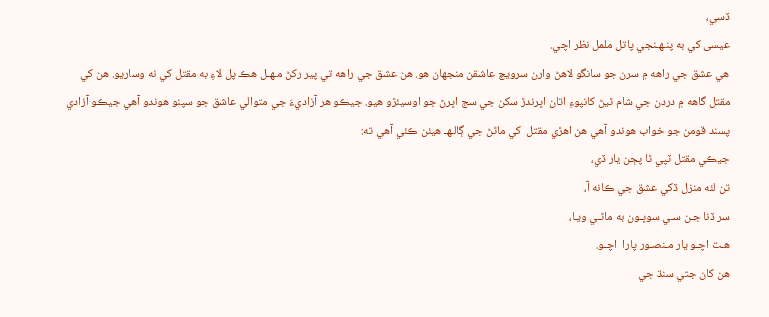ڏسي،
عيسى کي به پنـهـنجي پاتل ململ نظر اچي.
هي عشق جي راهه ۾ سرن جو سانگو لاهڻ وارن سرويچ عاشقن منجھان هو. هن عشق جي راهه تي پير رکڻ مـهـل هڪ پل لاءِ به مقتل کي نه وساريو. هن کي مقتل گاهه ۾ دردن جي شام ٿيڻ کانپوءِ اتان اڀرندڙ سکن جي سج اڀرڻ جو اوسيئڙو هيو. جيڪو هر آزاديءَ جي متوالي عاشق جو سپنو هوندو آهي جيڪو آزادي پسند قومن جو خواب هوندو آهي هن اهڙي مقتل  کي ماڻڻ جي ڳالـهـ هيئن ڪئي آهي ته:
جيڪي مقتل ٽپي ٿا پڄن يار ڏي،
تن لئه منزل ڏکي عشق جي ڪانه آ،
سر ڏنا جـن سـي سوڀـون به ماڻـي ويـا،
هـت اچـو يار مـنصـور پارا  اچـو.
هن کان جتي سنڌ جي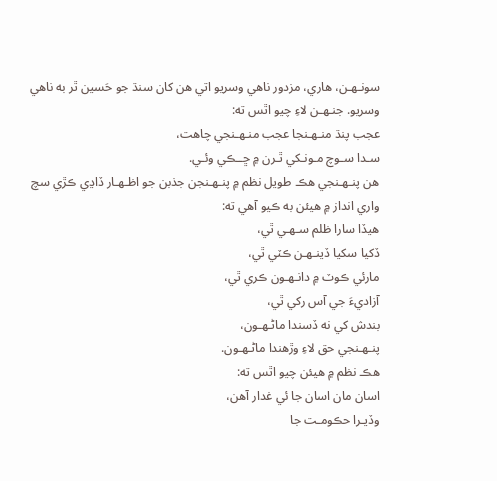سونـهـن، هاري، مزدور ناهي وسريو اتي هن کان سنڌ جو حَسين ٿر به ناهي وسريو. جنـهـن لاءِ چيو اٿس ته:
عجب پنڌ منـهـنجا عجب منـهـنجي چاهت،
سـدا سـوچ مـونـکي ٿـرن ۾ ڇــڪي وئـي.
هن پنـهـنجي هڪ طويل نظم ۾ پنـهـنجن جذبن جو اظـهـار ڏاڍي ڪڙي سچ واري انداز ۾ هيئن به ڪيو آهي ته:
هيڏا سارا ظلم سـهـي ٿي،
ڏکيا سکيا ڏينـهـن ڪٽي ٿي،
مارئي ڪوٽ ۾ دانـهـون ڪري ٿي،
آزاديءَ جي آس رکي ٿي،
بندش کي نه ڏسندا ماڻـهـون،
پنـهـنجي حق لاءِ وڙهندا ماڻـهـون.
هڪ نظم ۾ هيئن چيو اٿس ته:
اسان مان اسان جا ئي غدار آهن،
وڏيـرا حڪومـت جا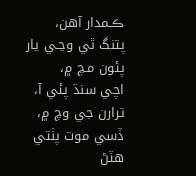ڪـمدار آهن،
پتنگ ٿي وڃـي يار پئون مـچ ۾،
اچي سنڌ پئي آ، ترارن جي وچ ۾،
ڏسي موت پٺتي هٽڻ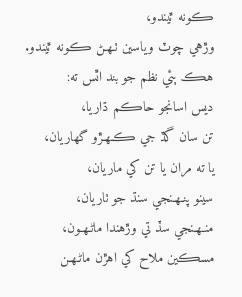ڪونه ٿيندو،
وڙهي چوٽ وياسين ٺـهـڻ ڪونه ٿيندو.
هڪ ٻئي نظم جو بند اٿس ته:
ديس اسانجو حاڪم ڌاريا،
تن سان گڏ جي ڪـهـڙو گھاريان،
يا ته مران يا تن کي ماريان،
سينو پنـهـنجي سنڌ جو ٺاريان،
منـهـنجي سڏ تي وڙهندا ماڻـهـون،
مسڪين ملاح کي اهڙن ماڻـهـن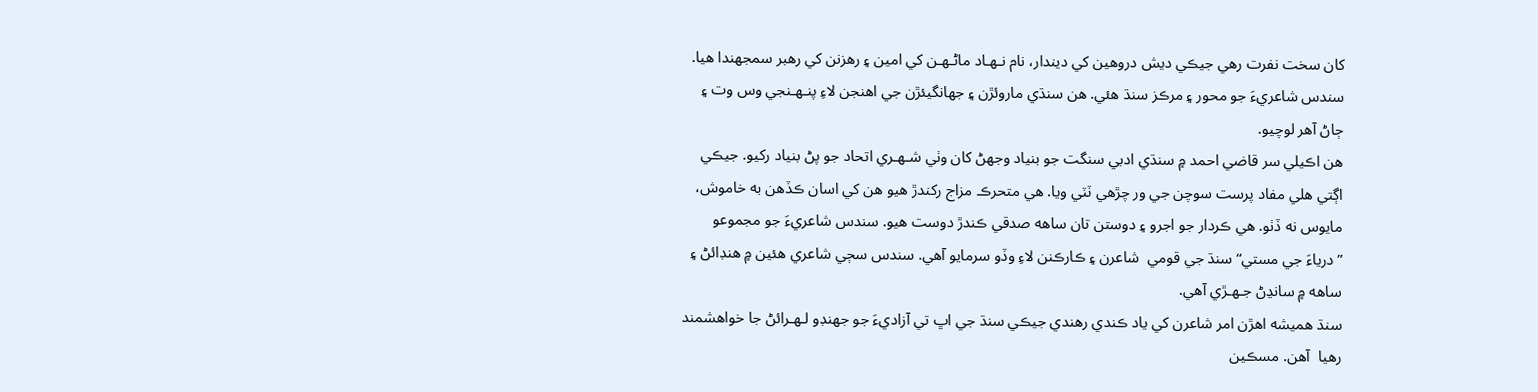کان سخت نفرت رهي جيڪي ديش دروهين کي ديندار، نام نـهـاد ماڻـهـن کي امين ۽ رهزنن کي رهبر سمجھندا هيا. سندس شاعريءَ جو محور ۽ مرڪز سنڌ هئي. هن سنڌي ماروئڙن ۽ جھانگيئڙن جي اهنجن لاءِ پنـهـنجي وس وت ۽ ڄاڻ آهر لوچيو.
هن اڪيلي سر قاضي احمد ۾ سنڌي ادبي سنگت جو بنياد وجھڻ کان وٺي شـهـري اتحاد جو پڻ بنياد رکيو. جيڪي اڳتي هلي مفاد پرست سوچن جي ور چڙهي ٽٽي ويا. هي متحرڪ مزاج رکندڙ هيو هن کي اسان ڪڏهن به خاموش، مايوس نه ڏٺو. هي ڪردار جو اجرو ۽ دوستن تان ساهه صدقي ڪندڙ دوست هيو. سندس شاعريءَ جو مجموعو ”درياءَ جي مستي“ سنڌ جي قومي  شاعرن ۽ ڪارڪنن لاءِ وڏو سرمايو آهي. سندس سڄي شاعري هئين ۾ هنڊائڻ ۽ ساهه ۾ سانڍڻ جـهـڙي آهي.
سنڌ هميشه اهڙن امر شاعرن کي ياد ڪندي رهندي جيڪي سنڌ جي اڀ تي آزاديءَ جو جھنڊو لـهـرائڻ جا خواهشمند رهيا  آهن. مسڪين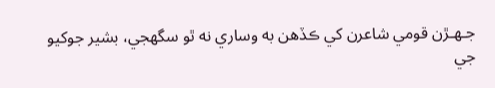جـهـڙن قومي شاعرن کي ڪڏهن به وساري نه ٿو سگھجي، بشير جوکيو جي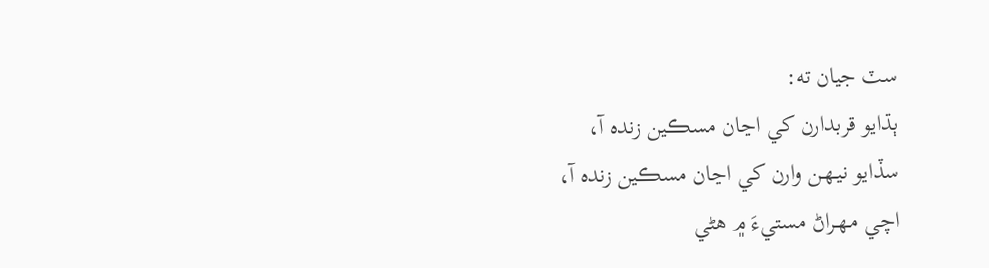سٽ جيان ته:
ٻڌايو قربدارن کي اڃان مسڪين زنده آ،
سڏايو نيـهـن وارن کي اڃان مسڪين زنده آ،
اچي مـهـراڻ مستيءَ ۾ هڻي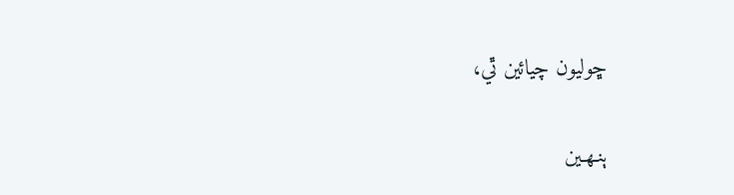ڇوليون چيائين ٿي،

ٻنـهـين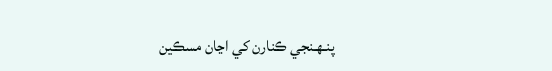پنـهـنجي ڪنارن کي اڃان مسڪين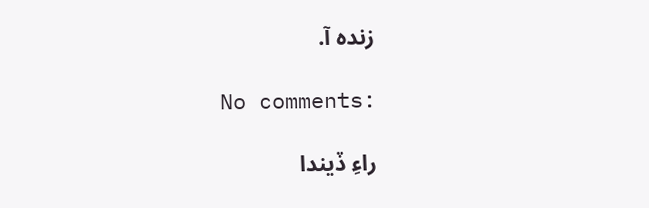زنده آ.

No comments:

راءِ ڏيندا